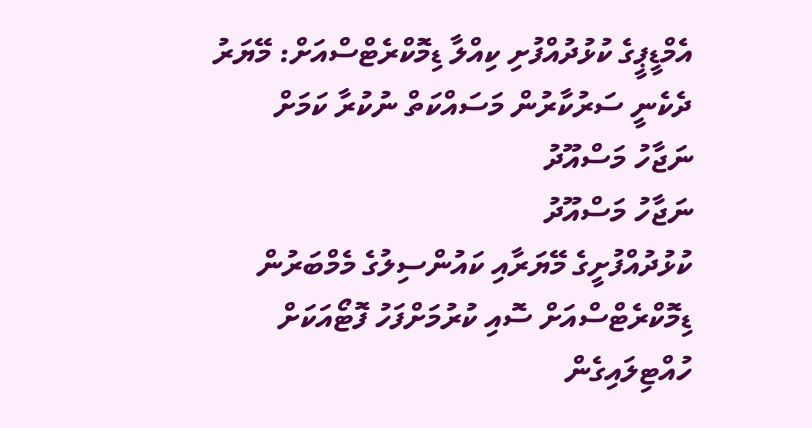އެމްޑީޕީގެ ކުޅުދުއްފުށި ކިއްލާ ޑިމޮކްރެޓްސްއަށް: މޭޔަރު ދެކެނީ ސަރުކާރުން މަސައްކަތް ނުކުރާ ކަމަށް
ނަޖާހު މަސްއޫދު
ނަޖާހު މަސްއޫދު
ކުޅުދުއްފުށީގެ މޭޔަރާއި ކައުންސިލުގެ މެމްބަރުން ޑިމޮކްރެޓްސްއަށް ސޮއި ކުރުމަށްފަހު ފޮޓޯއަކަށް ހުއްޓިލައިގެން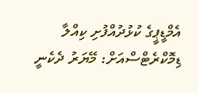އެމްޑީޕީގެ ކުޅުދުއްފުށި ކިއްލާ ޑިމޮކްރެޓްސްއަށް: މޭޔަރު ދެކެނީ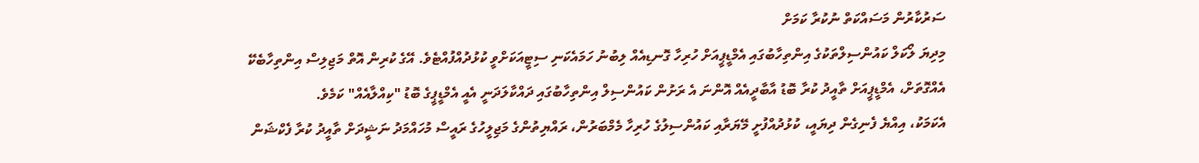ސަރުކާރުން މަސައްކަތް ނުކުރާ ކަމަށް
މިދިޔަ ލޯކަލް ކައުންސިލްތަކުގެ އިންތިހާބުގައި އެމްޑީޕީއަށް ހުރިހާ ގޮނޑިއެއް ލިބުނު ހަމައެކަނި ސިޓީއަކަށްވީ ކުޅުދުއްފުއްޓެވެ. އޭގެ ކުރިން އޮތް މަޖިލިސް އިންތިހާބެކޭ އެއްގޮތަށް، އެމްޑީޕީއަށް ތާއީދު ކުރާ ބޮޑު އާބާދީއެއް އޮންނަ އެ ރަށުން ކައުންސިލް އިންތިހާބުގައި ދައްކާލަދަނީ އެއީ އެމްޑީޕީގެ ބޮޑު "ކިއްލާއެއް" ކަމެވެ.
އެކަމަކު، އިއްޔެ ފެނިގެން ދިޔައީ، ކުޅުދުއްފުށީ މޭޔަރާއި ކައުންސިލުގެ ހުރިހާ މެމްބަރުން، ރައްޔިތުންގެ މަޖިލީހުގެ ރައީސް މުހައްމަދު ނަޝީދަށް ތާއީދު ކުރާ ފެކްޝަން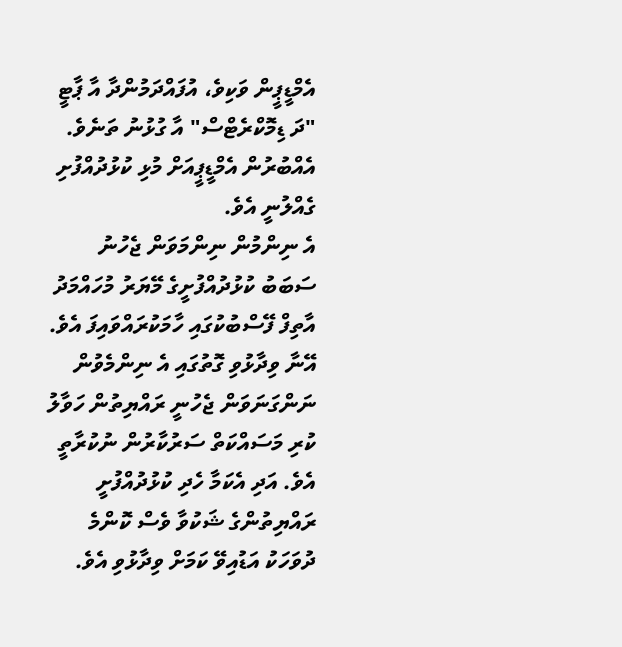އެމްޑީޕީން ވަކިވެ، އުފައްދަމުންދާ އާ ޕާޓީ "ދަ ޑިމޮކްރެޓްސް" އާ ގުޅުނު ތަނެވެ. އެއްބުރުން އެމްޑީޕީއަށް މުޅި ކުޅުދުއްފުށި ގެއްލުނީ އެވެ.
އެ ނިންމުން ނިންމަވަން ޖެހުނު ސަބަބު ކުޅުދުއްފުށީގެ މޭޔަރު މުހައްމަދު އާތިފް ފޭސްބުކުގައި ހާމަކުރައްވައިފަ އެވެ. އޭނާ ވިދާޅުވި ގޮތުގައި އެ ނިންމެވުން ނަންގަނަވަން ޖެހުނީ ރައްޔިތުން ހަވާލު ކުރި މަސައްކަތް ސަރުކާރުން ނުކުރާތީ އެވެ. އަދި އެކަމާ ހެދި ކުޅުދުއްފުށީ ރައްޔިތުންގެ ޝަކުވާ ވެސް ކޮންމެ ދުވަހަކު އަޑުއިވޭ ކަމަށް ވިދާޅުވި އެވެ.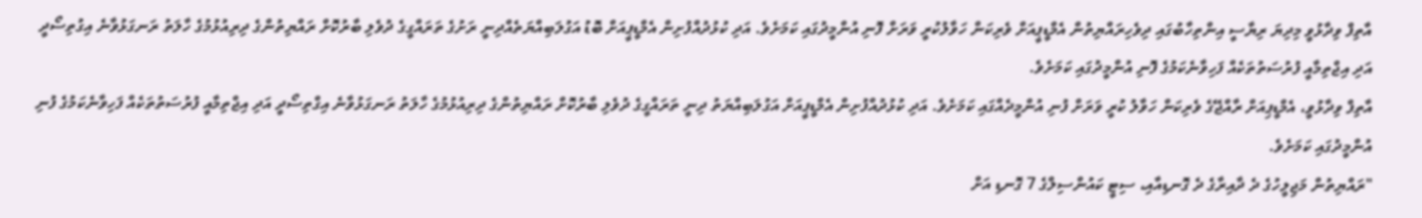އާތިފް ވިދާޅުވީ މިދިޔަ ރިޔާސީ އިންތިހާބުގައި ދިވެހިރައްޔިތުން އެމްޑީޕީއަށް ވެރިކަން ހަވާލުކުރީ ވަރަށް ފޮނި އުންމީދުގައި ކަމަށެވެ. އަދި ކުޅުދުއްފުށިން އެމްޑީޕީއަށް ބޮޑު އަގުލަބިއްޔަތެއްދިނީ ރަށުގެ ތަރައްގީގެ ދުވެލި ބާރުކޮށް ރައްޔިތުންގެ ދިރިއުޅުމުގެ ހާލަތު ރަނގަޅުވާނެ އިގުތިސޯދީ އަދި އިޖްތިމާއީ ފުރުސަތުތަކެއް ފަހިވާނެކަމުގެ ފޮނި އުންމީދުގައި ކަމަށެވެ.
އާތިފް ވިދާޅުވީ، އެމްޑީޕިއަށް ރާއްޖޭގެ ވެރިކަން ހަވާލު ކުރީ ވަރަށް ފުނި އުންމީދެއްގައި ކަމަށެވެ. އަދި ކުޅުދުއްފުށިން އެމްޑީޕީއަށް އަގުލަބިއްޔަތު ދިނީ ތަރައްގީގެ ދުވެލި ބާރުކޮށް ރައްޔިތުންގެ ދިރިއުޅުމުގެ ހާލަތު ރަނގަޅުވާނެ އިގްތިސޯދީ އަދި އިޖްތިމާއީ ފުރުސަތުތަކެއް ފަހިވާނެކަމުގެ ފުނި އުންމީދުގައި ކަމަށެވެ.
"ރައްޔިތުން މަޖިލީހުގެ ދެ ދާއިރާގެ ދެ ގޮނޑިއާއި، ސިޓީ ކައުންސިލްގެ 7 ގޮނޑި އަށް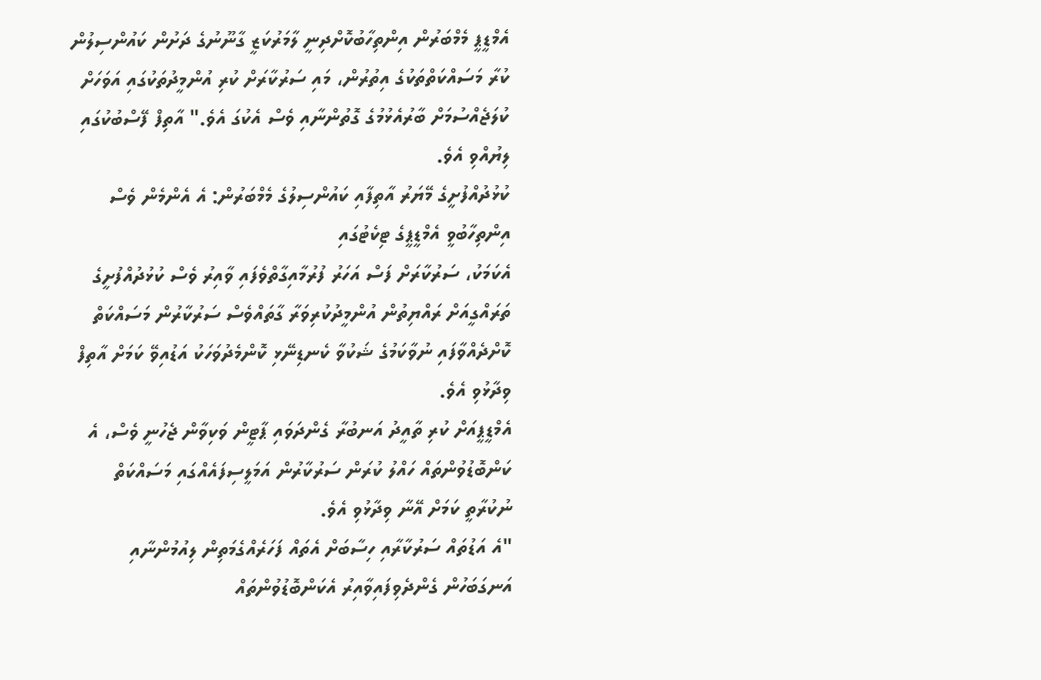އެމްޑީޕީ މެމްބަރުން އިންތިހާބުކޮށްދިނީ ލާމަރުކަޒީ ގާނޫނުގެ ދަށުން ކައުންސިލުން ކުރާ މަސައްކަތްތަކުގެ އިތުރުން، މައި ސަރުކާރަށް ކުރި އުންމީދުތަކުގައި އަވަހަށް ކުލަޖެއްސުމަށް ބާރުއެޅުމުގެ ގޮތުންނާއި ވެސް އެކުގަ އެވެ." އާތިފް ފޭސްބުކުގައި ލިޔުއްވި އެވެ.
ކުޅުދުއްފުށީގެ މޭޔަރު އާތިފާއި ކައުންސިލުގެ މެމްބަރުން: އެ އެންމެން ވެސް އިންތިހާބުވީ އެމްޑީޕީގެ ޓިކެޓުގައި
އެކަމަކު، ސަރުކާރަށް ފަސް އަހަރު ފުރުމާއިގާތްވެފައި ވާއިރު ވެސް ކުޅުދުއްފުށީގެ ތަރައްގީއަށް ރައްޔިތުން އުންމީދުކުރިވަރާ ގާތައްވެސް ސަރުކާރުން މަސައްކަތް ކޮށްދެއްވާފައި ނުވާކަމުގެ ޝަކުވާ ކެނޑިނޭޅި ކޮންމެދުވަހަކު އަޑުއިވޭ ކަމަށް އާތިފް ވިދާޅުވި އެވެ.
އެމްޑީޕީއަށް ކުރި ތާއީދު އަނބުރާ ގެންދަވައި ޕާޓީން ވަކިވާން ޖެހުނީ ވެސް، އެ ކަންބޮޑުވުންތައް ހައްލު ކުރަން ސަރުކާރުން އަމަލީސިފައެއްގައި މަސައްކަތް ނުކުރާތީ ކަމަށް އޭނާ ވިދާޅުވި އެވެ.
"އެ އަޑުތައް ސަރުކާރާއި ހިސާބަށް އެތައް ފަހަރެއްގެމަތިން ލިއުމުންނާއި އަނގަބަހުން ގެންދެވިފައިވާއިރު އެކަންބޮޑުވުންތައް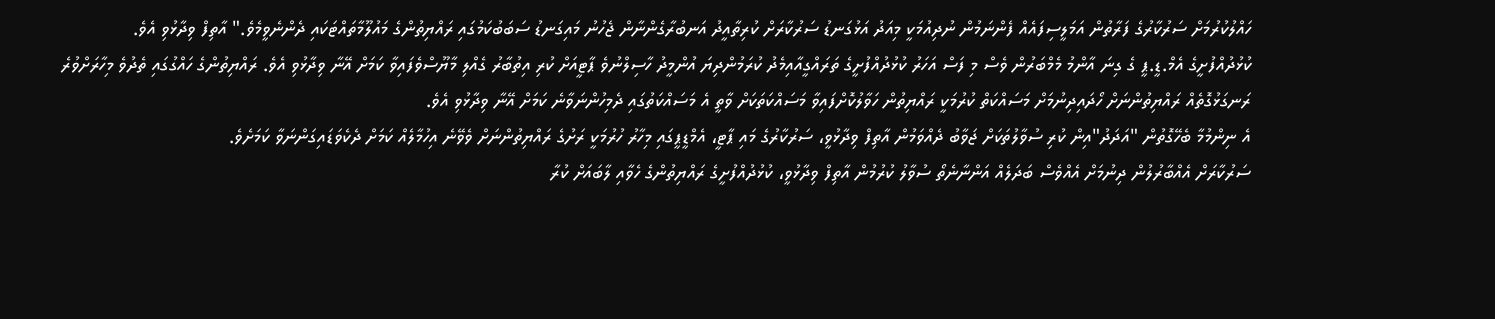ހައްލުކުރުމަށް ސަރުކާރުގެ ފަރާތުން އަމަލީސިފައެއް ފެންނަމުން ނުދިއުމަކީ މިއަދު އަޅުގަނޑު ސަރުކާރަށް ކުރިތާއީދު އަނބުރާގެންނާން ޖެހުނު މައިގަނޑު ސަބަބުކަމުގައި ރައްޔިތުންގެ މައުލޫމާތައްޓަކައި ދެންނެވީމެވެ." އާތިފް ވިދާޅުވި އެވެ.
ކުޅުދުއްފުށީގެ އެމް.ޑީ.ޕީ ގެ ގިނަ އާންމު މެމްބަރުން ވެސް މި ފަސް އަހަރު ކުޅުދުއްފުށީގެ ތަރައްގީއާއިމެދު ކުރަމުންދިޔަ އުންމީދު ހާސިލްނުވެ ޕާޓީއަށް ކުރި އިތުބާރު ގެއްލި މާޔޫސްވެފައިވާ ކަމަށް އޭނާ ވިދާޅުވި އެވެ. ރައްޔިތުންގެ ހައްގުގައި ތެދުވެ މިހާރަށްވުރެ ރަނގަޅުގޮތެއް ރައްޔިތުންނަށް ހޯދައިދިނުމަށް މަސައްކަތް ކުރުމަކީ ރައްޔިތުން ހަވާލުކޮށްފައިވާ މަސައްކަތަކަށް ވާތީ އެ މަސައްކަތުގައި ދެމިހުންނަވާނެ ކަމަށް އޭނާ ވިދާޅުވި އެވެ.
އެ ނިންމުމާ ބެހޭގޮތުން "އަދަދު"އިން ކުރި ސުވާލުތަކަށް ޖަވާބު ދެއްވަމުން އާތިފް ވިދާޅުވީ، ސަރުކާރުގެ މައި ޕާޓީ، އެމްޑީޕީގައި މިހާރު ހުރުމަކީ ރަށުގެ ރައްޔިތުންނަށް ވެވޭނެ އިހުމާލެއް ކަމަށް ދެކެވަޑައިގަންނަވާ ކަމަށެވެ.
ސަރުކާރަށް އެއްބާރުލުން ދިނުމަށް އެއްވެސް ބަދަލެއް އަންނާނެތޯ ސުވާލު ކުރުމުން އާތިފް ވިދާޅުވީ، ކުޅުދުއްފުށީގެ ރައްޔިތުންގެ ހެވާއި ލާބައަށް ކުރާ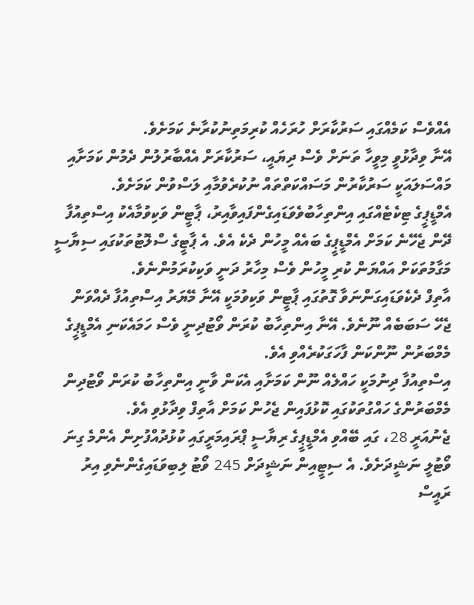އެއްވެސް ކަމެއްގައި ސަރުކާރަށް ހުރަހެއް ކުރިމަތިނުކުރާނެ ކަމަށެވެ.
އޭނާ ވިދާޅުވީ މިވީހާ ތަނަށް ވެސް ދިޔައީ، ސަރުކާރަށް އެއްބާރުލުން ދެމުން ކަމަށާއި މައްސަލައަކީ ސަރުކާރުން މަސައްކަތްތައް ނުކުރެވުމާއި ލަސްވުން ކަމަށެވެ.
އެމްޑީޕީގެ ޓިކެޓެއްގައި އިންތިހާބުވެވަޑައިގެންފައިވާއިރު، ޕާޓީން ވަކިވުމާއެކު އިސްތިއުފާ ދޭން ޖެހޭނެ ކަމަށް އެމްޑީޕީގެ ބައެއް މީހުން ދެކެ އެވެ. އެ ޕާޓީގެ ސްލޮޓުތަކުގައި ސިޔާސީ މަގާމުތަކަށް އައްޔަން ކުރި މީހުން ވެސް މިހާރު ދަނީ ވަކިކުރަމުންނެވެ.
އާތިފް ދެކެވަޑައިގަންނަވާ ގޮތުގައި ޕާޓީން ވަކިވުމަކީ އޭނާ މޭޔަރު އިސްތިއުފާ ދެއްވަން ޖެހޭ ސަބަބެއް ނޫނެވެ. އޭނާ އިންތިހާބު ކުރަން ވޯޓުދިނީ ވެސް ހަމައެކަނި އެމްޑީޕީގެ މެމްބަރުން ނޫންކަން ފާހަގަކުރެއްވި އެވެ.
އިސްތިއުފާ ދިނުމަކީ ހައްލެއް ނޫން ކަމަށާއި އެކަން ވާނީ އިންތިހާބު ކުރަން ވޯޓުދިން މެމްބަރުންގެ ހައްގުތަކުގައި ކޮޅުފައިން ޖެހުން ކަމަށް އާތިފް ވިދާޅުވި އެވެ.
ޖެނުއަރީ 28، ގައި ބޭއްވި އެމްޑީޕީގެ ރިޔާސީ ޕްރައިމަރީގައި ކުޅުދުއްފުށިން އެންމެ ގިނަ ވޯޓުލީ ނަޝީދަށެވެ. އެ ސިޓީއިން ނަޝީދަށް 245 ވޯޓު ލިބިވަޑައިގެންނެވި އިރު ރައީސް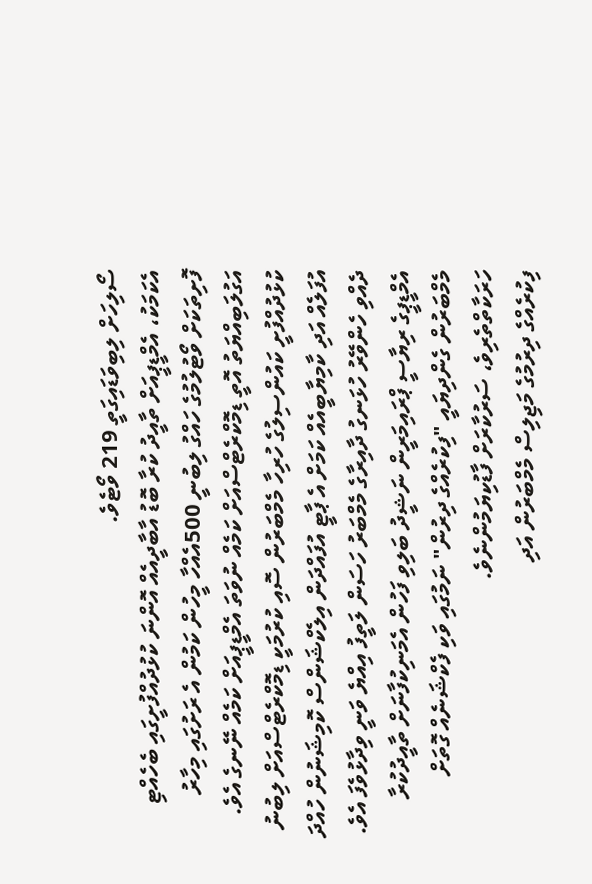ސޯލިހަށް ލިބިވަޑައިގަތީ 219 ވޯޓެވެ.
އެކަމަކު، އެމްޑީޕީއަށް ތާއީދު ކުރާ ބޮޑު އާބާދީއެއް އޮންނަ ކުޅުދުއްފުށީގައި ބެހެއްޓި ފޮށިތަކަށް ވޯޓުލުމުގެ ހައްގު ލިބުނީ 500އެއްހާ މީހުން ކަމުން އެ ރަށުގައި މިހާރު އަގުލަބިއްޔަތު އޮތީ ޑިމޮކްރެޓްސްއަށް ކަމެއް ނުވަތަ އެމްޑީޕީއަށް ކަމެއް ނޭނގެ އެވެ.
ކުޅުދުއްފުށީ ކައުންސިލުގެ ހުރިހާ މެމްބަރުން ސޮއި ކުރުމަކީ ޑިމޮކްރެޓްސްއަށް ލިބުނު އުފަލެއް އަދި ކާމިޔާބީއެއް ކަމަށް އެ ޕާޓީ އުފައްދަން އިލެކްޝަންސް ކޮމިޝަނުން ހުއްދަ ދެއްވި ހެންވޭރު ހުޅަނގު ދާއިރާގެ މެމްބަރު ހަސަން ލަތީފު އިއްޔެ ވަނީ ވިދާޅުވެފަ އެވެ.
އެމްޑީޕީގެ ރިޔާސީ ޕްރައިމަރީން ނަޝީދު ބަލިވި ފަހުން އެމަނިކުފާނަށް ތާއީދުކުރާ މެމްބަރުން ގެންދިޔައީ "ފިކުރެއްގެ ދިރުން" ނަމުގައި ވަކި ފެކްޝަނެއް ގޮތަށް ހަރަކާތްތެރިވެ، ސަރުކާރަށް ފާޑުކިޔަމުންނެވެ.
ފިކުރެއްގެ ދިރުމުގެ މަޖިލިސް މެމްބަރުން އަދި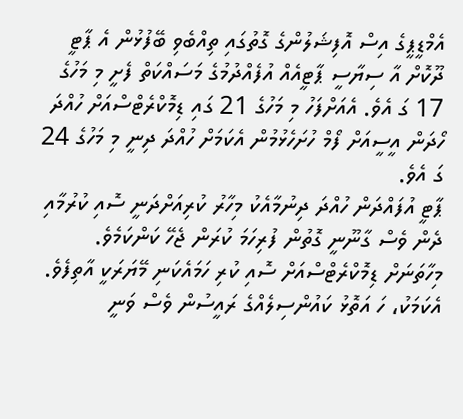އެމްޑީޕީގެ އިސް އޮފިޝަލުންގެ ގޮތުގައި ތިއްބެވި ބޭފުޅުން އެ ޕާޓީ ދޫކޮށް އާ ސިޔާސީ ޕާޓީއެއް އުފެއްދުމުގެ މަސައްކަތް ފެށީ މި މަހުގެ 17 ގަ އެވެ. އެއަށްފަހު މި މަހުގެ 21 ގައި ޑިމޮކްރެޓްސްއަށް ހުއްދަ ހޯދަން އީސީއަށް ފޯމް ހުށަހެޅުމުން އެކަމަށް ހުއްދަ ދިނީ މި މަހުގެ 24 ގަ އެވެ.
ޕާޓީ އުފައްދަން ހުއްދަ ދިނުމާއެކު މިހާރު ކުރިއަށްދަނީ ސޮއި ކުރުމާއި ދެން ވެސް ގާނޫނީ ގޮތުން ފުރިހަމަ ކުރަން ޖެހޭ ކަންކަމެވެ.
މިހާތަނަށް ޑިމޮކްރެޓްސްއަށް ސޮއި ކުރި ހަމައެކަނި މޭޔަރަކީ އާތިފެވެ. އެކަމަކު، ހަ އަތޮޅު ކައުންސިލެއްގެ ރައީސުން ވެސް ވަނީ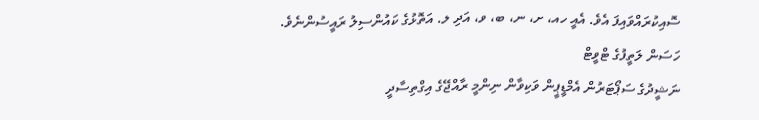ސޮއިކުރައްވައިފަ އެވެ. އެއީ ހއ، ށ، ނ، ބ، ވ، އަދި ލ. އަތޮޅުގެ ކައުންސިލު ރައީސުންނެވެ.
ހަސަން ލަތީފުގެ ޓްވީޓް
ނަޝީދުގެ ސަޕޯޓަރުން އެމްޑީޕީން ވަކިވާން ނިންމީ ރާއްޖޭގެ އިގްތިސާދީ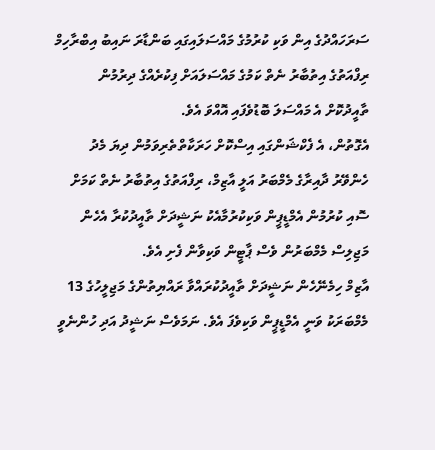ސަރަހައްދުގެ އިން ވަކި ކުރުމުގެ މައްސަލައިގައި ބަންޑާރަ ނައިބު އިބްރާހިމް ރިފްއަތުގެ އިތުބާރު ނެތް ކަމުގެ މައްސަލައަށް ފިކުރެއްގެ ދިރުމުން ތާއީދުކޮށް އެ މައްސަލަ ބޮޑުވެފައި އޮއްވަ އެވެ.
އެގޮތުން، އެ ފެކްޝަންގައި އިސްކޮށް ހަރަކާތްތެރިވަމުން ދިޔަ މެދު ހެންވޭރު ދާއިރާގެ މެމްބަރު އަލީ އާޒިމް، ރިފްއަތުގެ އިތުބާރު ނެތް ކަމަށް ސޮއި ކުރުމުން އެމްޑީޕީން ވަކިކުރުމާއެކު ނަޝީދަށް ތާއީދުކުރާ އެހެން މަޖިލިސް މެމްބަރުން ވެސް ޕާޓީން ވަކިވާން ފެށި އެވެ.
އާޒިމް ހިމެނޭހެން ނަޝީދަށް ތާއީދުކުރައްވާ ރައްޔިތުންގެ މަޖިލީހުގެ 13 މެމްބަރަކު ވަނީ އެމްޑީޕީން ވަކިވެފަ އެވެ. ނަމަވެސް ނަޝީދު އަދި ހުންނެވީ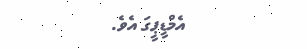އެމްޑީޕީގަ އެވެ.